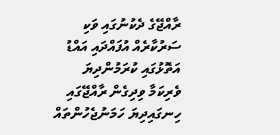ރާއްޖޭގެ ދެކުނުގައި ވަކި ސަރުކާރެއް އުފައްދައި އައްޑު އަތޮޅުގައި ކުރަމުންދިޔަ ވެރިކަމާ ވިދިގެން ރާއްޖޭގައި ހިނގައިދިޔަ ހަމަނުޖެހުންތައް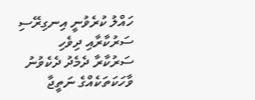ހައްލު ކުރެވުނީ އިނގިރޭސި ސަރުކާރާއި ދިވެހި ސަރުކާރާ ދެމެދު ދެކެވުނު ވާހަކަތަކެއްގެ ނަތީޖާ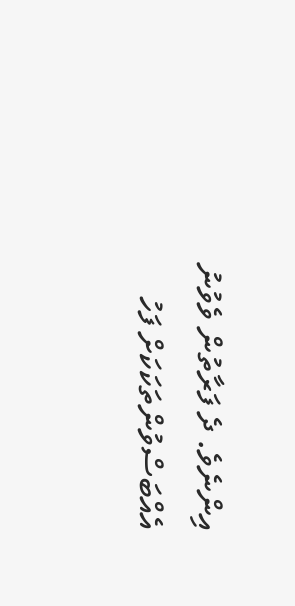އިންނެވެ. ދެ ފަރާތުން ވެވުނު އެއްބަސްވުންތަކަކަށް ފަހު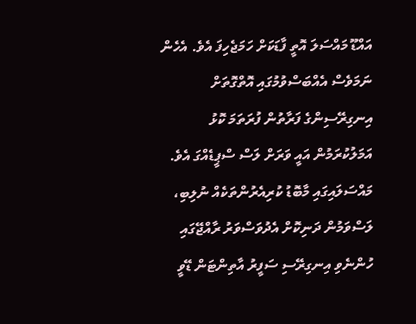އައްޑޫ މައްސަލަ އޮތީ ފާޑަކަށް ހަމަޖެހިފަ އެވެ. އެހެން ނަމަވެސް އެއްބަސްވުމުގައި އޮތްގޮތަށް އިނގިރޭސިންގެ ފަރާތުން ފުރަތަމަ ކޮޅު އަމަލުކުރަމުން އައީ ވަރަށް ލަސް ސްޕީޑެއްގަ އެވެ.
މައްސަލައިގައި މާބޮޑު ކުރިއެރުންތަކެއް ނުލިބި، ލަސްވަމުން ދަނިކޮށް އެދުވަސްވަރު ރާއްޖޭގައި ހުންނެވި އިނގިރޭސި ސަފީރު އާތިންޓަން ޑޭވީ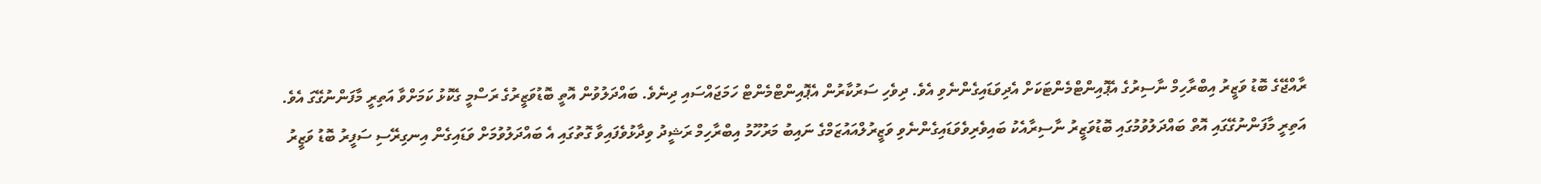ރާއްޖޭގެ ބޮޑު ވަޒީރު އިބްރާހިމް ނާސިރުގެ އެޕޮއިންޓްމެންޓަކަށް އެދިވަޑައިގެންނެވި އެވެ. ދިވެހި ސަރުކާރުން އެޕޮއިންޓްމެންޓް ހަމަޖައްސައި ދިނެވެ. ބައްދަލުވުން އޮތީ ބޮޑުވަޒީރުގެ ރަސްމީ ގެކޮޅު ކަމަށްވާ އަތިރީ މާފަންނުގޭގަ އެވެ.
އަތިރީ މާފަންނުގޭގައި އޮތް ބައްދަލުވުމުގައި ބޮޑުވަޒީރު ނާސިރާއެކު ބައިވެރިވެވަޑައިގެންނެވި ވަޒީރުލްއައުޒަމްގެ ނައިބު މަރުހޫމު އިބްރާހިމް ރަޝީދު ވިދާޅުވެފައިވާ ގޮތުގައި އެ ބައްދަލުވުމަށް ވަޑައިގެން އިނގިރޭސި ސަފީރު ބޮޑު ވަޒީރު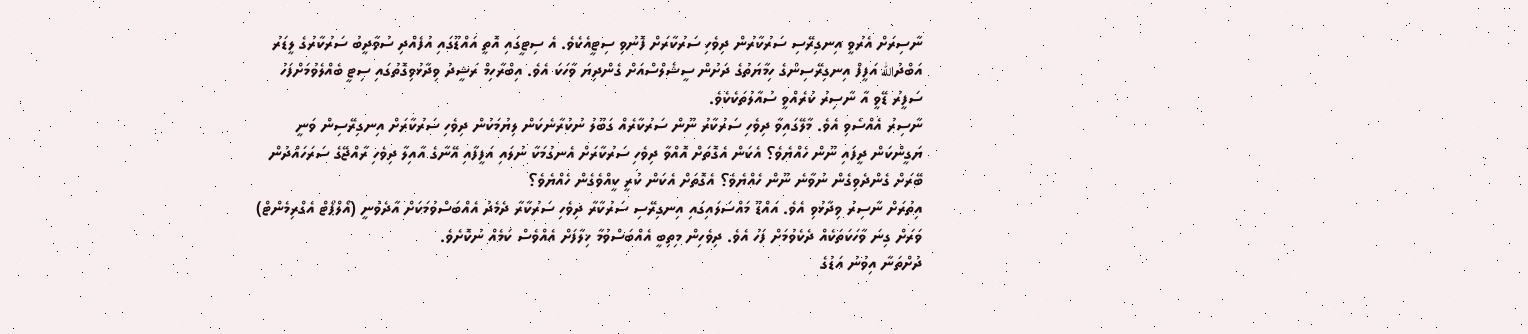ނާސިރަށް އެރުވީ އިނގިރޭސި ސަރުކާރުން ދިވެހި ސަރުކާރަށް ފޮނުވި ސިޓީއެކެވެ. އެ ސިޓީގައި އޮތީ އައްޑޫގައި އުފެއްދި ސުވާދީބު ސަރުކާރުގެ ލީޑަރު އަބްދުالله އަފީފް އިނގިރޭސިންގެ ހިމާޔަތުގެ ދަށުން ސީޝެލްސްއަށް ގެންދިޔަ ވާހަކަ އެވެ. އިބްރާހިމް ރަޝީދު ވިދާޅުވިގޮތުގައި ސިޓީ ބެއްލެވުމަށްފަހު ސަފީރު ޑޭވީ އާ ނާސިރު ކުރެއްވީ ސުއާލުތަކެކެވެ.
ނާސިރު އެއްސެވި އެވެ. މާލޭގައިވާ ދިވެހި ސަރުކާރު ނޫން ސަރުކާރެއް ގަބޫލު ނުކުރާނެކަން ލިޔުމަކުން ދިވެހި ސަރުކާރަށް އިނގިރޭސިން ވަނީ ޔަގީންކަން ދީފައި ނޫން ހެއްޔެވެ؟ އެކަން އެގޮތަށް އޮއްވާ ދިވެހި ސަރުކާރަށް އެނގުމަކާ ނުލައި އަފީފާއި އޭނާގެ އާއިލާ ދިވެހި ރާއްޖޭގެ ސަރަހައްދުން ބޭރަށް ގެންދެވިގެން ނުވާނެ ނޫން ހެއްޔެވެ؟ އެގޮތަށް އެކަން ކުރީ ކީއްވެގެން ހެއްޔެވެ؟
އިތުރަށް ނާސިރު ވިދާޅުވި އެވެ. އައްޑޫ މައްސަލައިގައި އިނގިރޭސި ސަރުކާރާ ދިވެހި ސަރުކާރާ ދެމެދު އެއްބަސްވުމަކަށް އާދެވުނީ (އޯލްޕޯޓް އެގްރިމެންޓް) ވަރަށް ގިނަ ވާހަކަތަކެއް ދެކެވުމަށް ފަހު އެވެ. ދިވެހިން މިތިބީ އެއްބަސްވުމާ ޚިލާފަށް އެއްވެސް ކަމެއް ނުކޮށެވެ.
ދުށްތަނާ އިވުނު އަޑުގެ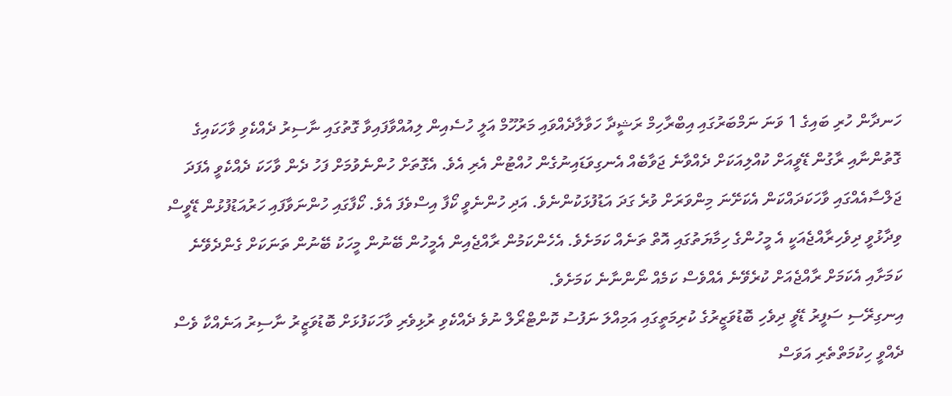ހަނދާން ހުރި ބައިގެ 1 ވަނަ ނަމްބަރުގައި އިބްރާހިމް ރަޝީދާ ހަވާލާދެއްވައި މަރުހޫމް އަލީ ހުސެއިން ލިއުއްވާފައިވާ ގޮތުގައި ނާސިރު ދެއްކެވި ވާހަކައިގެ ގޮތުންނާއި ރާގުން ޑޭވީއަށް ކުއްލިއަކަށް ދެއްވާނެ ޖަވާބެއް އެނގިވަޑައިނުގެން ހުއްޓުން އެރި އެވެ. އެގޮތަށް ހުންނެވުމަށް ފަހު ދެން ވާހަކަ ދެއްކެވީ އެފަދަ ޖަލްސާއެއްގައި ވާހަކަދައްކަން އެކަށޭނަ މިންވަރަށް ވުރެ ގަދަ އަޑުފުޅަކުންނެވެ. އަދި ހުންނެވީ ކޯފާ އިސްވެފަ އެވެ. ކޯފާގައި ހުންނަވާފައި ހަރުއަޑުފުޅުން ޑޭވީސް ވިދާޅުވީ ދިވެހިރާއްޖެއަކީ އެ މީހުންގެ ހިމާޔަތުގައި އޮތް ތަނެއް ކަމަށެވެ. އެހެންކަމުން ރާއްޖެއިން އެމީހުން ބޭނުން މީހަކު ބޭނުން ތަނަކަށް ގެންދެވޭނެ ކަމަށާއި އެކަމަށް ރާއްޖެއަށް ކުރެވޭނެ އެއްވެސް ކަމެއް ނޯންނާނެ ކަމަށެވެ.
އިނގިރޭސި ސަފީރު ޑޭވީ ދިވެހި ބޮޑުވަޒީރުގެ ކުރިމަތީގައި އަމިއްލަ ނަފުސު ކޮންޓްރޯލް ނުވެ ދެއްކެވި ރުޅިވެރި ވާހަކަފުޅަށް ބޮޑުވަޒީރު ނާސިރު އަނެއްކާ ވެސް ދެއްވީ ހިކުމަތްތެރި އަވަސް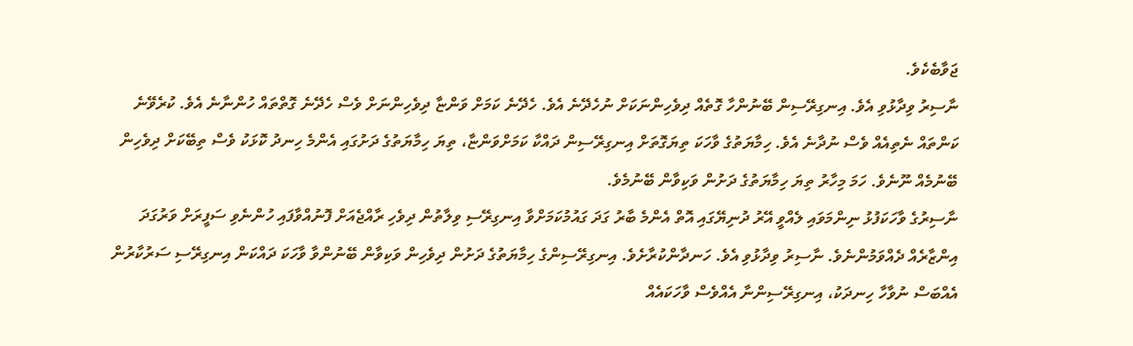ޖަވާބެކެވެ.
ނާސިރު ވިދާޅުވި އެވެ. އިނގިރޭސިން ބޭނުންހާ ގޮތެއް ދިވެހިންނަކަށް ނުހެދޭނެ އެވެ. ހެދޭނެ ކަމަށް ވަންޏާ ދިވެހިންނަށް ވެސް ހެދޭނެ ގޮތްތައް ހުންނާނެ އެވެ. ކުރެވޭނެ ކަންތައް ނެތިއެއް ވެސް ނުދާނެ އެވެ. ހިމާޔަތުގެ ވާހަކަ ތިޔަގޮތަށް އިނގިރޭސިން ދައްކާ ކަމަށްވަންޏާ، ތިޔަ ހިމާޔަތުގެ ދަށުގައި އެންމެ ހިނދު ކޮޅަކު ވެސް ތިބޭކަށް ދިވެހިން ބޭނުމެއް ނޫނެވެ. ހަމަ މިހާރު ތިޔަ ހިމާޔަތުގެ ދަށުން ވަކިވާން ބޭނުމެވެ.
ނާސިރުގެ ވާހަކަފުޅު ނިންމަވައި ލެއްވީ އޭރު ދުނިޔޭގައި އޮތް އެންމެ ބާރު ގަދަ ގައުމުކަމަށްވާ އިނގިރޭސި ވިލާތުން ދިވެހި ރާއްޖެއަށް ފޮނުއްވާފައި ހުންނެވި ސަފީރަށް ވަރުގަދަ އިންޒާރެއް ދެއްވަމުންނެވެ. ނާސިރު ވިދާޅުވި އެވެ. ހަނދާންކުރާށެވެ. އިނގިރޭސިންގެ ހިމާޔަތުގެ ދަށުން ދިވެހިން ވަކިވާން ބޭނުންވާ ވާހަކަ ދައްކަން އިނގިރޭސި ސަރުކާރުން އެއްބަސް ނުވާހާ ހިނދަކު، އިނގިރޭސިންނާ އެއްވެސް ވާހަކައެއް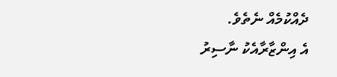ދެއްކުމެއް ނެތެވެ.
އެ އިންޒާރާއެކު ނާސިރު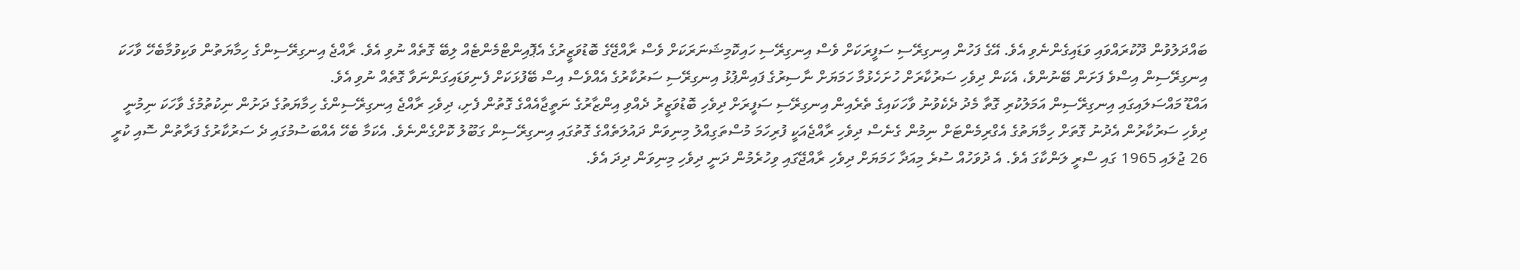ބައްދަލުވުން ދޫކުރައްވައި ވަޑައިގެންނެވި އެވެ. އޭގެ ފަހުން އިނގިރޭސި ސަފީރަކަށް ވެސް އިނގިރޭސި ހައިކޮމިޝަނަރަކަށް ވެސް ރާއްޖޭގެ ބޮޑުވަޒީރުގެ އެޕޮއިންޓްމެންޓެއް ލިބޭ ގޮތެއް ނުވި އެވެ. ރާއްޖެ އިނގިރޭސިންގެ ހިމާޔަތުން ވަކިވުމާބެހޭ ވާހަކަ އިނގިރޭސިން އިސްވެ ފަށަން ބޭނުންވެ، އެކަން ދިވެހި ސަރުކާރަށް ހުށަހެޅުމާ ހަމަޔަށް ނާސިރުގެ ފައިންޕުޅު އިނގިރޭސި ސަރުކާރުގެ އެއްވެސް އިސް ބޭފުޅަކަށް ފެނިވަޑައިގަންނަވާ ގޮތެއް ނުވި އެވެ.
އައްޑޫ މައްސަލައިގައި އިނގިރޭސިން އަމަލުކުރި ގޮތާ މެދު ދެކެވުނު ވާހަކައިގެ ތެރެއިން އިނގިރޭސި ސަފީރަށް ދިވެހި ބޮޑުވަޒީރު ދެއްވި އިންޒާރުގެ ނަތީޖާއެއްގެ ގޮތުން ފެށި، ދިވެހި ރާއްޖެ އިނގިރޭސިންގެ ހިމާޔަތުގެ ދަށުން ނިކުތުމުގެ ވާހަކަ ނިމުނީ ދިވެހި ސަރުކާރުން އެދުނު ގޮތަށް ހިމާޔަތުގެ އެގްރިމެންޓަށް ނިމުން ގެނެސް ދިވެހި ރާއްޖެއަކީ ފުރިހަމަ މުސްތަގިއްލު މިނިވަން ދައުލަތެއްގެ ގޮތުގައި އިނގިރޭސިން ގަބޫލު ކޮށްގެންނެވެ. އެކަމާ ބެހޭ އެއްބަސުމުގައި ދެ ސަރުކާރުގެ ފަރާތުން ސޮއި ކުރީ 26 ޖުލައި 1965 ގައި ސްރީ ލަންކާގަ އެވެ. އެ ދުވަހުއް ސުރެ މިއަދާ ހަމަޔަށް ދިވެހި ރާއްޖޭގައި ވިހުރެމުން ދަނީ ދިވެހި މިނިވަން ދިދަ އެވެ.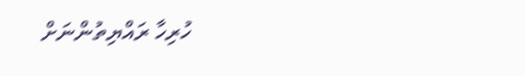ހުރިހާ ރައްޔިތުންނަށް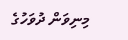މިނިވަން ދުވަހުގެ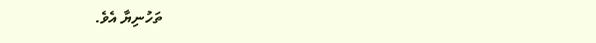ތަހުނިޔާ އެވެ.